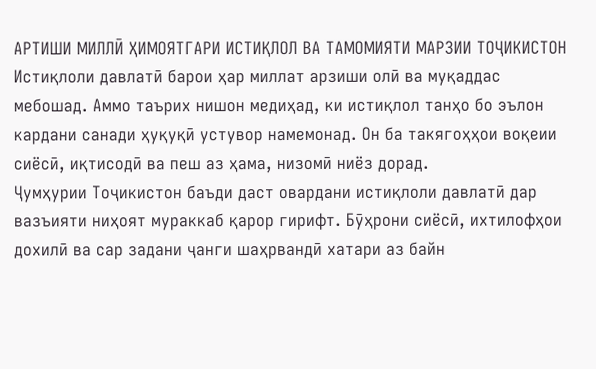АРТИШИ МИЛЛӢ ҲИМОЯТГАРИ ИСТИҚЛОЛ ВА ТАМОМИЯТИ МАРЗИИ ТОҶИКИСТОН
Истиқлоли давлатӣ барои ҳар миллат арзиши олӣ ва муқаддас мебошад. Аммо таърих нишон медиҳад, ки истиқлол танҳо бо эълон кардани санади ҳуқуқӣ устувор намемонад. Он ба такягоҳҳои воқеии сиёсӣ, иқтисодӣ ва пеш аз ҳама, низомӣ ниёз дорад.
Ҷумҳурии Тоҷикистон баъди даст овардани истиқлоли давлатӣ дар вазъияти ниҳоят мураккаб қарор гирифт. Бӯҳрони сиёсӣ, ихтилофҳои дохилӣ ва сар задани ҷанги шаҳрвандӣ хатари аз байн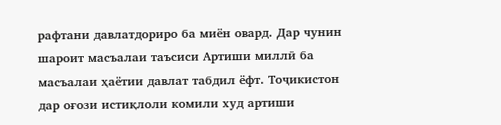рафтани давлатдориро ба миён овард. Дар чунин шароит масъалаи таъсиси Артиши миллӣ ба масъалаи ҳаётии давлат табдил ёфт. Тоҷикистон дар оғози истиқлоли комили худ артиши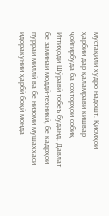мустақили худро надошт. Қисмҳои ҳарбии дар қаламрави кишвар ҷойгирбуда ба сохторҳои собиқ Иттиҳоди Шӯравӣ тобеъ буданд. Давлат бе заминаи моддӣ-техникӣ, бе кадрҳои пурраи миллӣ ва бе низоми мушаххаси идоракунии ҳарбӣ боқӣ монда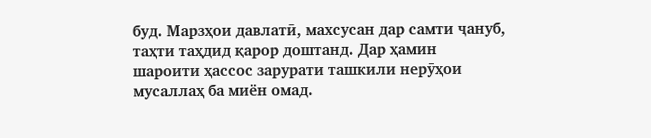буд. Марзҳои давлатӣ, махсусан дар самти ҷануб, таҳти таҳдид қарор доштанд. Дар ҳамин шароити ҳассос зарурати ташкили нерӯҳои мусаллаҳ ба миён омад.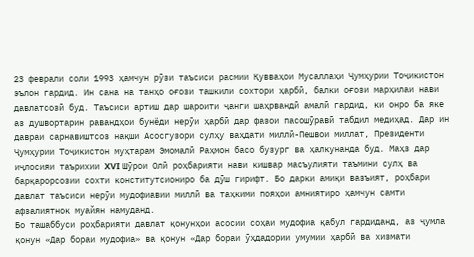23 феврали соли 1993 ҳамчун рӯзи таъсиси расмии Қувваҳои Мусаллаҳи Ҷумҳурии Тоҷикистон эълон гардид. Ин сана на танҳо оғози ташкили сохтори ҳарбӣ, балки оғози марҳилаи нави давлатсозӣ буд. Таъсиси артиш дар шароити ҷанги шаҳрвандӣ амалӣ гардид, ки онро ба яке аз душвортарин равандҳои бунёди нерӯи ҳарбӣ дар фазои пасошӯравӣ табдил медиҳад. Дар ин давраи сарнавиштсоз нақши Асосгузори сулҳу ваҳдати миллӣ-Пешвои миллат, Президенти Ҷумҳурии Тоҷикистон муҳтарам Эмомалӣ Раҳмон басо бузург ва ҳалкунанда буд. Маҳз дар иҷлосияи таърихии XVI Шӯрои Олӣ роҳбарияти нави кишвар масъулияти таъмини сулҳ ва барқарорсозии сохти конститутсиониро ба дӯш гирифт. Бо дарки амиқи вазъият, роҳбари давлат таъсиси нерӯи мудофиавии миллӣ ва таҳкими пояҳои амниятиро ҳамчун самти афзалиятнок муайян намуданд.
Бо ташаббуси роҳбарияти давлат қонунҳои асосии соҳаи мудофиа қабул гардиданд, аз ҷумла қонун «Дар бораи мудофиа» ва қонун «Дар бораи ӯҳдадории умумии ҳарбӣ ва хизмати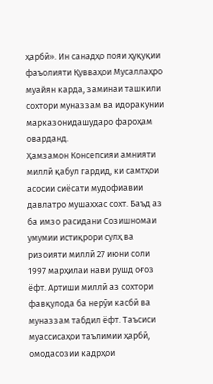ҳарбӣ». Ин санадҳо пояи ҳуқуқии фаъолияти Қувваҳои Мусаллаҳро муайян карда, заминаи ташкили сохтори муназзам ва идоракунии марказонидашударо фароҳам оварданд.
Ҳамзамон Консепсияи амнияти миллӣ қабул гардид, ки самтҳои асосии сиёсати мудофиавии давлатро мушаххас сохт. Баъд аз ба имзо расидани Созишномаи умумии истиқрори сулҳ ва ризоияти миллӣ 27 июни соли 1997 марҳилаи нави рушд оғоз ёфт. Артиши миллӣ аз сохтори фавқулода ба нерӯи касбӣ ва муназзам табдил ёфт. Таъсиси муассисаҳои таълимии ҳарбӣ, омодасозии кадрҳои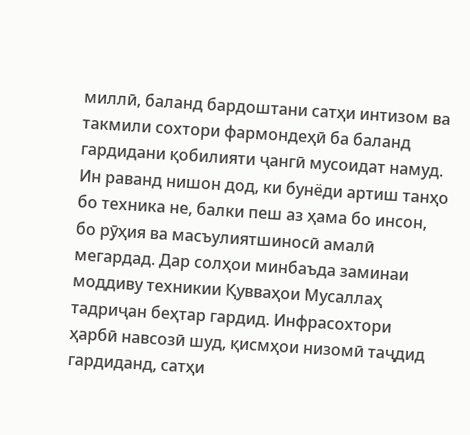миллӣ, баланд бардоштани сатҳи интизом ва такмили сохтори фармондеҳӣ ба баланд гардидани қобилияти ҷангӣ мусоидат намуд. Ин раванд нишон дод, ки бунёди артиш танҳо бо техника не, балки пеш аз ҳама бо инсон, бо рӯҳия ва масъулиятшиносӣ амалӣ мегардад. Дар солҳои минбаъда заминаи моддиву техникии Қувваҳои Мусаллаҳ тадриҷан беҳтар гардид. Инфрасохтори ҳарбӣ навсозӣ шуд, қисмҳои низомӣ таҷдид гардиданд, сатҳи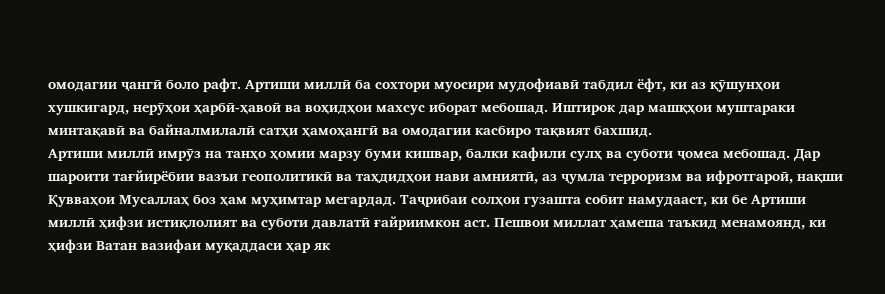омодагии ҷангӣ боло рафт. Артиши миллӣ ба сохтори муосири мудофиавӣ табдил ёфт, ки аз қӯшунҳои хушкигард, нерӯҳои ҳарбӣ-ҳавоӣ ва воҳидҳои махсус иборат мебошад. Иштирок дар машқҳои муштараки минтақавӣ ва байналмилалӣ сатҳи ҳамоҳангӣ ва омодагии касбиро тақвият бахшид.
Артиши миллӣ имрӯз на танҳо ҳомии марзу буми кишвар, балки кафили сулҳ ва суботи ҷомеа мебошад. Дар шароити тағйирёбии вазъи геополитикӣ ва таҳдидҳои нави амниятӣ, аз ҷумла терроризм ва ифротгароӣ, нақши Қувваҳои Мусаллаҳ боз ҳам муҳимтар мегардад. Таҷрибаи солҳои гузашта собит намудааст, ки бе Артиши миллӣ ҳифзи истиқлолият ва суботи давлатӣ ғайриимкон аст. Пешвои миллат ҳамеша таъкид менамоянд, ки ҳифзи Ватан вазифаи муқаддаси ҳар як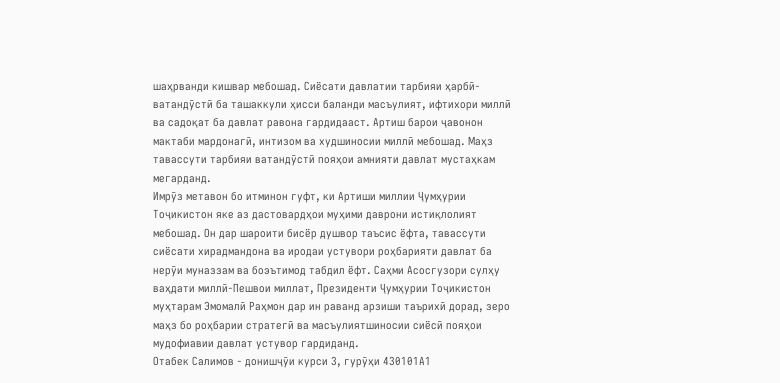шаҳрванди кишвар мебошад. Сиёсати давлатии тарбияи ҳарбӣ-ватандӯстӣ ба ташаккули ҳисси баланди масъулият, ифтихори миллӣ ва садоқат ба давлат равона гардидааст. Артиш барои ҷавонон мактаби мардонагӣ, интизом ва худшиносии миллӣ мебошад. Маҳз тавассути тарбияи ватандӯстӣ пояҳои амнияти давлат мустаҳкам мегарданд.
Имрӯз метавон бо итминон гуфт, ки Артиши миллии Ҷумҳурии Тоҷикистон яке аз дастовардҳои муҳими даврони истиқлолият мебошад. Он дар шароити бисёр душвор таъсис ёфта, тавассути сиёсати хирадмандона ва иродаи устувори роҳбарияти давлат ба нерӯи муназзам ва боэътимод табдил ёфт. Саҳми Асосгузори сулҳу ваҳдати миллӣ-Пешвои миллат, Президенти Ҷумҳурии Тоҷикистон муҳтарам Эмомалӣ Раҳмон дар ин раванд арзиши таърихӣ дорад, зеро маҳз бо роҳбарии стратегӣ ва масъулиятшиносии сиёсӣ пояҳои мудофиавии давлат устувор гардиданд.
Отабек Салимов - донишҷӯи курси 3, гурӯҳи 430101А1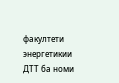факултети энергетикии ДТТ ба номи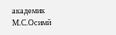академик М.С.Осимӣ